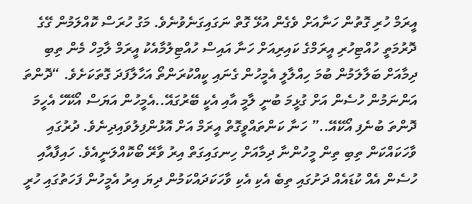އީރަމް ހުރި ގޮތުން ހަނާއަށް ވެގެން އުޅޭ ގޮތް ނަގައިގަނެވުނެވެ. މަގު ހުރަސް ކޮއްލަމުން ގޭގެ ދޮރުމަތީ ހުއްޓިހުރި އީރަމްގެ ކައިރިއަށް ހަނާ އައިސް ހުއްޓިލުމާއެކު އީރަމް ލާމިހް މެން ތިބި ދިމާއަށް ބަލާލަމުން ބުމަ ހިއްލާލީ އެމީހުން ގެނައި ކީއްކުރަންތޯ އަހާލާފަދަ ގޮތަކަށެވެ. “ދޮންތަ އަންނަމުން ހުސެން އަށް ގުޅީމަ ބުނީ ލާމީ އާއި އެކީ ބޭރުގައޭ..އެމީހުން އަޔަސް އޯކޭހޭ އެހީމަ ދޮންތަ ބުނެފި އޯކޭއޭ..” ހަނާ ކަންތައްވީގޮތް އީރަމް އަށް އޮޅުންފިލުވައިދިނެވެ. ދުރުގައި ވާހަކައްކަން ތިބި ތިން މީހުންނާ ދިމާއަށް ހިނގައިގަތް އިރު ވާރޭ ބޯކޮއްލަނީއެވެ. ހައިފާއާއި ހުސެން އެއް ކުޑައެއް ދަށުގައި ތިބެ އެކި އެކި ވާހަކަދައްކަމުން ދިޔަ އިރު އެމީހުން ފަހަތުގައި ހުރީ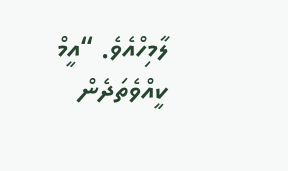ލާމިހްއެވެ. “އީމް ކީއްވެތަދެން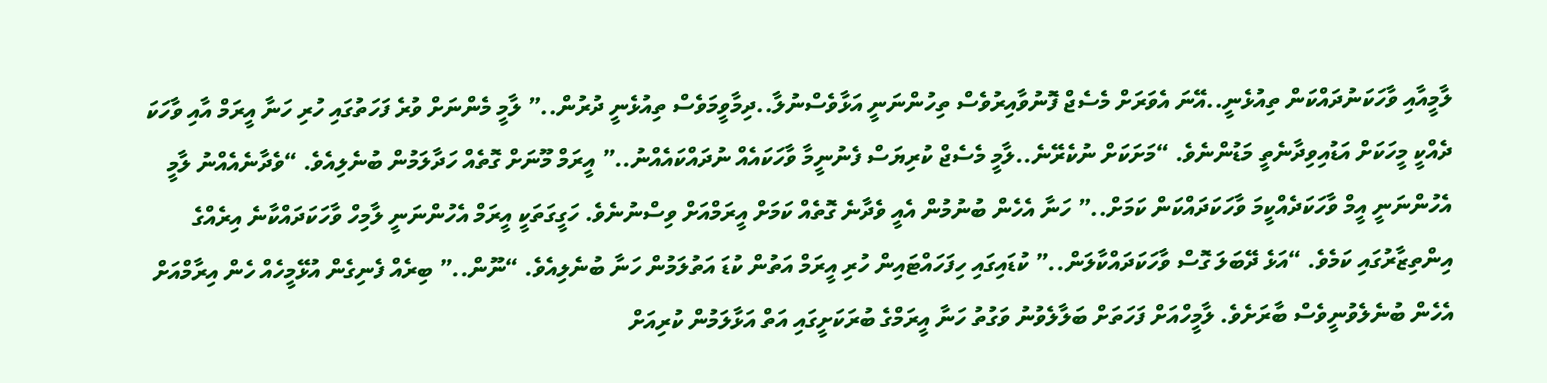ލާމީއާއި ވާހަކަނުދައްކަން ތިއުޅެނީ..އޭނަ އެވަރަށް މެސެޖް ފޮނުވާއިރުވެސް ތިހުންނަނީ އަޅާވެސްނުލާ..ދިމާވީމަވެސް ތިއުޅެނީ ދުރުން..” ލާމީ މެންނަށް ވުރެ ފަހަތުގައި ހުރި ހަނާ އީރަމް އާއި ވާހަކަ ދެއްކީ މީހަކަށް އަޑުއިވިދާނެތީ މަޑުންނެވެ. “މަށަކަށް ނުކެރޭނެ..ލާމީ މެސެޖް ކުރިޔަސް ފެނުނީމާ ވާހަކައެއް ނުދައްކައެއްނު..” އީރަމް މޫނަށް ގޮތެއް ހަދާލަމުން ބުނެލިއެވެ. “ވެދާނެއެއްނު ލާމީ އެހުންނަނީ އީމް ވާހަކަދެއްކީމަ ވާހަކަދައްކަން ކަމަށް..” ހަނާ އެހެން ބުނުމުން އެއީ ވެދާނެ ގޮތެއް ކަމަށް އީރަމްއަށް ވިސްނުނެވެ. ހަގީގަތަކީ އީރަމް އެހުންނަނީ ލާމިހް ވާހަކަދައްކާނެ އިރެއްގެ އިންތިޒާރުގައި ކަމެވެ. “އަޅެ ދޭބަލަ ގޮސް ވާހަކަދައްކާލަން..” ކުޑައިގައި ހިފަހައްޓައިން ހުރި އީރަމް އަތުން ކުޑަ އަތުލަމުން ހަނާ ބުނެލިއެވެ. “ނޫން..” ބިރެއް ފެނިގެން އުޅޭމީހެއް ހެން އިރާމްއަށް އެހެން ބުނެލެވުނީވެސް ބާރަށެވެ. ލާމީހްއަށް ފަހަތަށް ބަލާލެވުނު ވަގުތު ހަނާ އީރަމްގެ ބުރަކަށީގައި އަތް އަޅާލަމުން ކުރިއަށް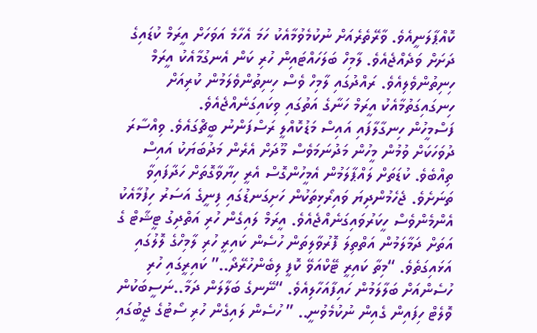ކޮއްޕާލަނީއެވެ. ވާރޭތެރެއަށް ނުކުމެވުމާއެކު ހަމަ އެހާމެ އަވަހަށް އީރަމް ކުޑައިގެ ދަށަށް ވަދެއްޖެއެވެ. ލާމިހް ބަލަހައްޓައިން ހުރި ކަން އެނގުމާއެކު އީރަމް ހިނިތުންވެލިއެވެ. ރައްދުގައި ލާމިހް ވެސް ހިނިތުންވެލަމުން ކުރިއަށް ހިނގައިގަތުމާއެކު އީރަމް ހަނާގެ އަތުގައި ވިކައިގަނެއްޖެއެވެ.
ފަސްމީހުން ހިނގާލާފައި އައިސް މަޑުކޮއްލީ ރަސްފަންނު ބީޗްގައެވެ. ވިއްސާރަ ދުވަހަކަށް ވުމުން މީހުން މަދުނަމަވެސް މޫދަށް އެރެން މަދުބަޔަކު އައިސް ތިއްބެވެ. ކުޑަތަށް ލައްޕާލަމުން އެމީހުންގޮސް އެރީ ހިޔާވާގޮތަށް ހަދާފައިވާ ތަނަށެވެ. ޖެހެމުންދިޔަ ވައިރޯޅިތަކުން ހަށިގަނޑުގައި ފިނީގެ އަސަރު ހިފުމާއެކު އެންމެންވެސް ހީކަރުވައިގަނެއްޖެއެވެ. އީރަމް ލައިގެން ހުރި އަތްދިގު ޓީޝާޓް ގެ އަތަށް ދަމާލަމުން އަތްތިލަ ފޮރުވާލިތަން ހުސެން ކައިރީ ހުރި ލާމިހްގެ ލޮލުގައި އަޅައިގަތެވެ. “މިތާ ކައިރީ ޓޭކްއަވޭ ކޮފީ ލިބެންހުރޭދޯ..” ކައިރީގައި ހުރި ހުސެންއަށް ބަލާލަމުން ހައިފާއަހާލިއެވެ. “ނޭނގެ ބަލާލަން ދަމާ..ނަސީބަކުން ވޮލެޓް ހިފައިން ގެއިން ނުކުމެވުނީ.. ” ހުސެން ލައިގެން ހުރި ސޯޓުގެ ޖީބުގައި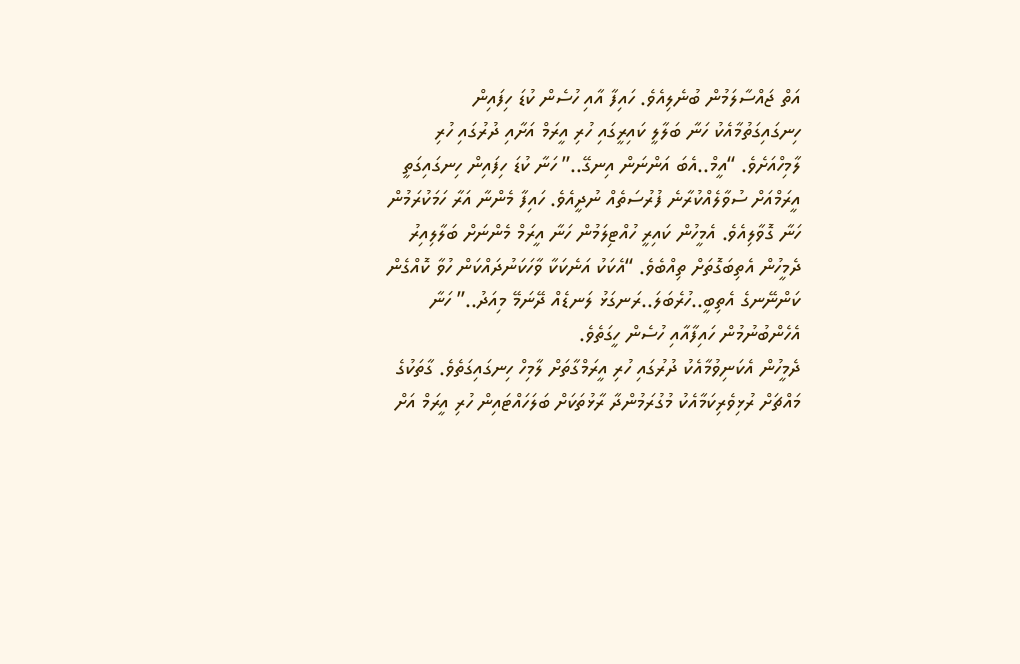އަތް ޖައްސާލަމުން ބުނެލިއެވެ. ހައިފާ އާއި ހުސެން ކުޑަ ހިފައިން ހިނގައިގަތުމާއެކު ހަނާ ބަލާލީ ކައިރީގައި ހުރި އީރަމް އަށާއި ދުރުގައި ހުރި ލާމިހްއަށެވެ. “އީމް..އެބަ އަންނަން އިނގޭ..” ހަނާ ކުޑަ ހިފައިން ހިނގައިގަތީ އީރަމްއަށް ސުވާލެއްކުރާނެ ފުރުސަތެއް ނުދީއެވެ. ހައިފާ މެންނާ އަރާ ހަމަކުރަމުން ހަނާ ގޮވާލިއެވެ. އެމީހުން ކައިރީ ހުއްޓިލަމުން ހަނާ އީރަމް މެންނަށް ބަލާލިއިރު ދެމީހުން އެތިބަގޮތަށް ތިއްބެވެ. “އެކަކު އަނެކަކާ ވާހަކަނުދައްކަން ހުވާ ކޮއްގެން ކަންނޭނގެ އެތިބީ..ހުރެބަލަ..ރަނގަޅު ލަނޑެއް ދޭނަމޭ މިއަދު..” ހަނާ އެހެންބުނުމުން ހައިފާއާއި ހުސެން ހީގަތެވެ.
ދެމީހުން އެކަނިވުމާއެކު ދުރުގައި ހުރި އީރަމްގާތަށް ލާމިހް ހިނގައިގަތެވެ. ގާތަކުގެ މައްޗަށް ރުޅިވެރިކަމާއެކު މުގުރަމުންދާ ރާޅުތަކަށް ބަލަހައްޓައިން ހުރި އީރަމް އަށް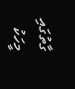ގާތުގައި މީހަކު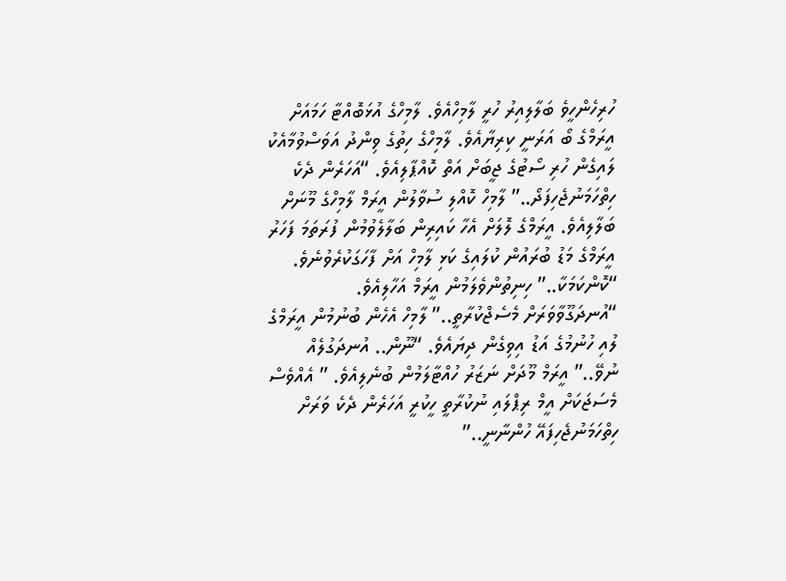ހުރިހެންހީވެ ބަލާލިއިރު ހުރީ ލާމިހްއެވެ. ލާމިހްގެ އުޅަބޮއްޓާ ހަމައަށް އީރަމްގެ ބޯ އަރަނީ ކިރިޔާއެވެ. ލާމިހްގެ ހިތުގެ ވިންދު އަވަސްވުމާއެކު ލައިގެން ހުރި ސޯޓުގެ ޖީބަށް އަތް ކޮއްޕާލިއެވެ. “އަހަރެން ދެކެ ހިތްހަމަނުޖެހިފަދޯ..” ލާމިހް ކޮއްލި ސުވާލުން އީރަމް ލާމިހްގެ މޫނަށް ބަލާލިއެވެ. އީރަމްގެ ލޮލަށް އެހާ ކައިރިން ބަލާލެވުމުން ފުރަތަމަ ފަހަރު އީރަމްގެ މަޑު ބުރައުން ކުލައިގެ ކަޅި ލާމިހް އަށް ފާހަގަކުރެވުނެވެ. “ކޮންކަމަކާ..” ހިނިތުންވެލަމުން އީރަމް އަހާލިއެވެ. “އުނދަގޫވާވަރަށް މެސެޖްކުރާތީ..” ލާމިހް އެހެން ބުނުމުން އީރަމްގެ ލުއި ހުނުމުގެ އަޑު އިވިގެން ދިޔައެވެ. “ނޫން.. އުނދަގުލެއް ނުވޭ..” އީރަމް މޫދަށް ނަޒަރު ހުއްޓާލަމުން ބުނެލިއެވެ. ” އެއްވެސް މެސަޖަކަށް އީމް ރިޕްލައި ނުކުރާތީ ހީކުރީ އަހަރެން ދެކެ ވަރަށް ހިތްހަމަނުޖެހިފައޭ ހުންނާނީ..”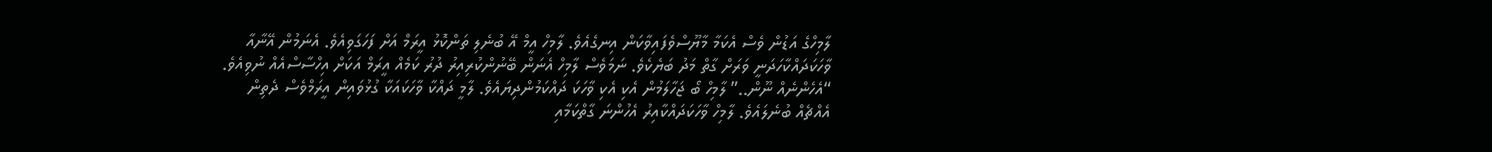ލާމިހްގެ އަޑުން ވެސް އެކަމާ މާޔޫސްވެފައިވާކަން އިނގެއެވެ. ލާމިހް އީމް އޭ ބުނެލި ތަންކޮޅު އީރަމް އަށް ފަހަގަވިއެވެ. އެނަމުން އޭނާއާ ވާހަކަދައްކާހަދަނީ ވަރަށް ގާތް މަދު ބަޔެކެވެ. ނަމަވެސް ލާމިހް އެނަން ބޭނުންކުރިއިރު ދުރު ކަމެއް އީރަމް އަކަށް އިހްސާސްއެއް ނުވިއެވެ. “އެހެންނެއް ނޫން..” ލާމިހް ބޯ ޖަހާލަމުން އެކި އެކި ވާހަކަ ދައްކަމުންދިޔައެވެ. ލާމީ ދައްކާ ވާހަކައަކާ ގުޅުވައިން އީރަމްވެސް ދެތިން އެއްޗެއް ބުނެލައެވެ. ލާމިހް ވާހަކަދައްކާއިރު އެހުންނަ ގާތްކަމާއި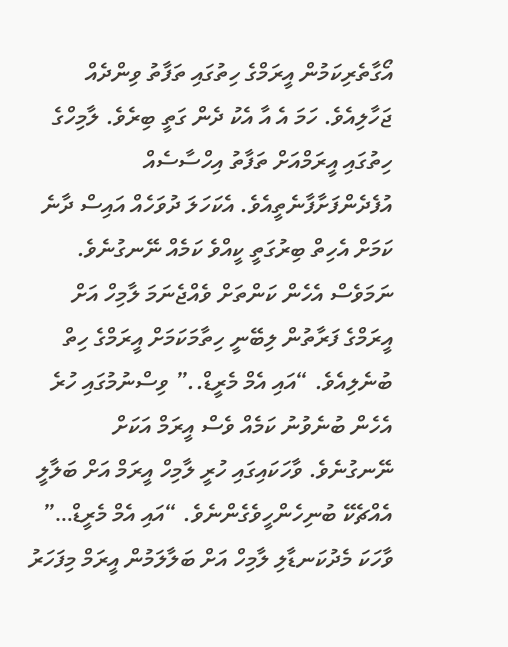އޯގާތެރިކަމުން އީރަމްގެ ހިތުގައި ތަފާތު ވިންދެއް ޖަހާލިއެވެ. ހަމަ އެ އާ އެކު ދެން ގަތީ ބިރެވެ. ލާމިހްގެ ހިތުގައި އީރަމްއަށް ތަފާތު އިހްސާސެއް އުފެދެންފަށާފާނެތީއެވެ. އެކަހަލަ ދުވަހެއް އައިސް ދާނެ ކަމަށް އެހިތް ބިރުގަތީ ކީއްވެ ކަމެއް ނޭނގުނެވެ. ނަމަވެސް އެހެން ކަންތަށް ވެއްޖެނަމަ ލާމިހް އަށް އީރަމްގެ ފަރާތުން ލިބޭނީ ހިތާމަކަމަށް އީރަމްގެ ހިތް ބުނެލިއެވެ. “އައި އެމް މެރީޑް..” ވިސްނުމުގައި ހުރެ އެހެން ބުނެވުނު ކަމެއް ވެސް އީރަމް އަކަށް ނޭނގުނެވެ. ވާހަކައިގައި ހުރީ ލާމިހް އީރަމް އަށް ބަލާލީ އެއްޗެކޭ ބުނިހެންހީވެގެންނެވެ. “އައި އެމް މެރީޑް…” ވާހަކަ މެދުކަނޑާލި ލާމިހް އަށް ބަލާލަމުން އީރަމް މިފަހަރު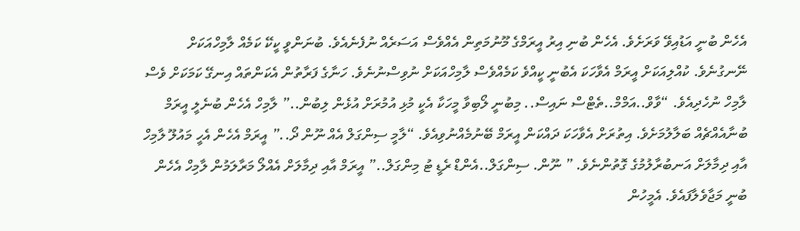އެހެން ބުނީ އަޑުއިވޭ ވަރަށެވެ. އެހެން ބުނި އިރު އީރަމްގެ މޫނުމަތިން އެއްވެސް އަސަރެއް ނުފެނެއެވެ. ބުނަންވީ ކީކޭ ކަމެއް ލާމިހްއަކަށް ނޭނގުނެވެ. ކުއްލިއަކަށް އީރަމް އެވާހަކަ އެބުނީ ކީއްވެ ކަމެއްވެސް ލާމިހްއަކަށް ނުވިސްނުނެވެ. ހަނާގެ ފަރާތުން އެކަންތައް އިނގޭ ކަމަކަށް ވެސް ލާމިހް ނުހެދިއެވެ. “ވާވް..އަމްމް..ތެޓްސް ނައިސް.. މިބުނީ ލޯބިވާ މީހަކާ އެކީ މުޅި އުމުރަށް އުޅެން ލިބުން..” ލާމިހް އެހެން ބުނެލީ އީރަމް ބުނާއެއްޗެއް ބަލާލުމަށެވެ. އިތުރަށް އެވާހަކަ ދައްކަން އީރަމް ބޭނުމެއްނުވިއެވެ. “ލާމީ ސިންގަލް އެއް ނޫން ދޯ..” އީރަމް އެހެން އެހީ މައުލޫ ލާމިހް އާއި ދިމާލަށް އަނބުރާލުމުގެ ގޮތުންނެވެ. ” ނޫން. ސިންގަލް..އެންޑް ރެޑީ ޓު މިންގަލް..” އީރަމް އާއި ދިމާލަށް އެއްލޯ މަރާލަމުން ލާމިހް އެހެން ބުނީ މަޖާވެލާފައެވެ. އެމީހުން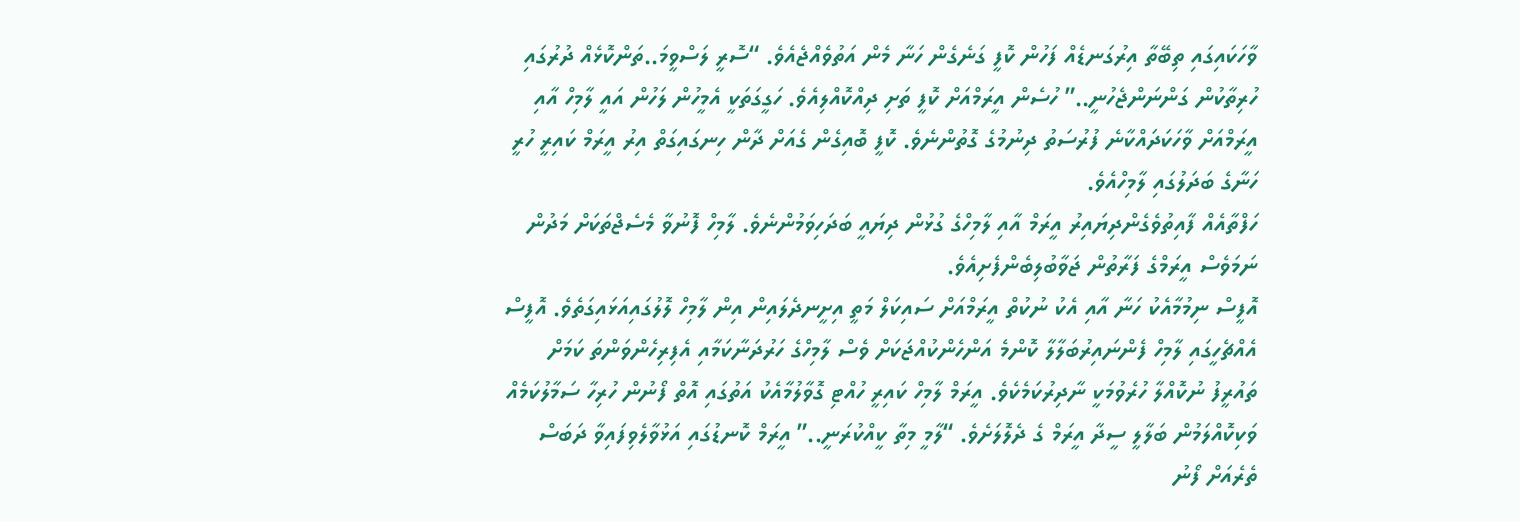ވާހަކައިގައި ތިބޭތާ އިރުގަނޑެއް ފަހުން ކޮފީ ގަނެގެން ހަނާ މެން އަތުވެއްޖެއެވެ. “ސޮރީ ލަސްވީމަ..ތަންކޮޅެއް ދުރުގައި ހުރިތާކުން ގަންނަންޖެހުނީ..” ހުސެން އީރަމްއަށް ކޮފީ ތަށި ދިއްކޮއްލިއެވެ. ހަގީގަތަކީ އެމީހުން ލަހުން އައީ ލާމިހް އާއި އީރަމްއަށް ވާހަކަދައްކާނެ ފުރުސަތު ދިނުމުގެ ގޮތުންނެވެ. ކޮފީ ބޮއިގެން ގެއަށް ދާން ހިނގައިގަތް އިރު އީރަމް ކައިރީ ހުރީ ހަނާގެ ބަދަލުގައި ލާމިހްއެވެ.
ހަފްތާއެއް ފާއިތުވެގެންދިޔައިރު އީރަމް އާއި ލާމިހްގެ ގުޅުން ދިޔައީ ބަދަހިވަމުންނެވެ. ލާމިހް ފޮނުވާ މެސެޖްތަކަށް މަދުން ނަމަވެސް އީރަމްގެ ފަރާތުން ޖަވާބުލިބެންފެށިއެވެ.
އޮފީސް ނިމުމާއެކު ހަނާ އާއި އެކު ނުކުތް އީރަމްއަށް ސައިކަލް މަތީ އިށީނދެލައިން އިން ލާމިހް ލޮލުގައިއަޅައިގަތެވެ. އޮފީސް އެއްޗެހީގައި ލާމިހް ފެންނައިރުބަލާލާ ކޮންމެ އަންހެންކުއްޖަކަށް ވެސް ލާމިހްގެ ހަރުދަނާކަމާއި އެފިރިހެންވަންތަ ކަމަށް ތައުރީފު ނުކޮއްލާ ހުރެވުމަކީ ނާދިރުކަމެކެވެ. އީރަމް ލާމިހް ކައިރީ ހުއްޓި ގޮވާލުމާއެކު އަތުގައި އޮތް ފޯނުން ހުރިހާ ސަމާލުކަމެއް ވަކިކޮއްލަމުން ބަލާލީ ސީދާ އީރަމް ގެ ދެލޮލަށެވެ. “ލާމީ މިތާ ކީއްކުރަނީ..” އީރަމް ކޮނޑުގައި އަޅުވާލެވިފައިވާ ދަބަސް ތެރެއަށް ފޯނު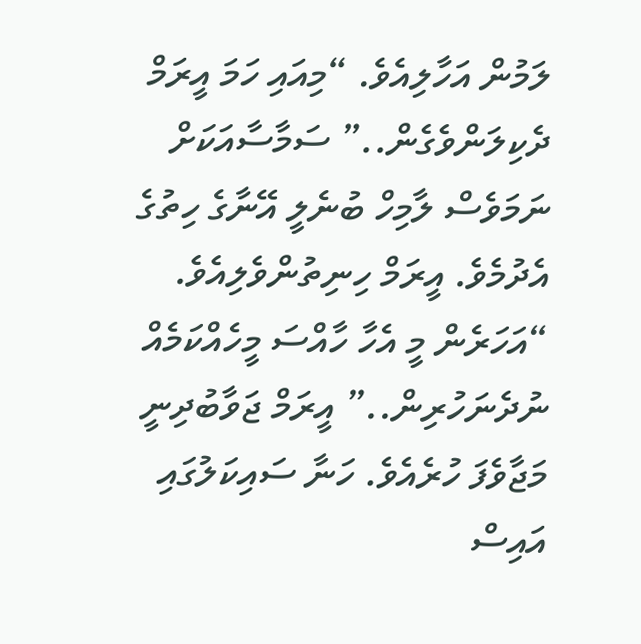ލަމުން އަހާލިއެވެ. “މިއައި ހަމަ އީރަމް ދެކިލަންވެގެން..” ސަމާސާއަކަށް ނަމަވެސް ލާމިހް ބުނެލީ އޭނާގެ ހިތުގެ އެދުމެވެ. އީރަމް ހިނިތުންވެލިއެވެ. “އަހަރެން މީ އެހާ ހާއްސަ މީހެއްކަމެއް ނުދެނަހުރިން..” އީރަމް ޖަވާބުދިނީ މަޖާވެފަ ހުރެއެވެ. ހަނާ ސައިކަލުގައި އައިސް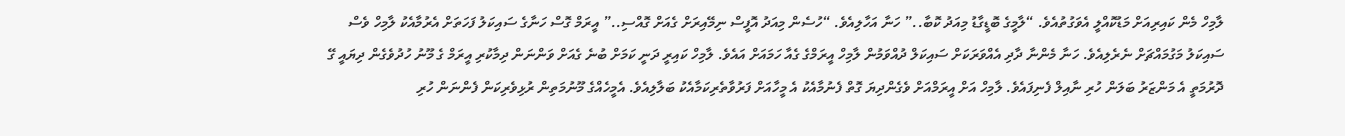ލާމިހް މެން ކައިރިއަށް މަޑުކޮއްލީ އެވަގުތުއެވެ. “ލާމީގެ ބޮޑީގާޑު މިއަދު ކޮބާ..” ހަނާ އަހާލިއެވެ. “ހުސެން މިއަދު އޮފީސް ނިމޭއިރަށް ގެއަށް ގޮއްސި..” އީރަމް ގޮސް ހަނާގެ ސައިކަލު ފަހަތަށް އެރުމާއެކު ލާމިހް ވެސް ސައިކަލު މަގުމައްޗަށް ނެރެލިއެވެ. ހަނާ މެންނާ ދާދި އެއްވަރަކަށް ސައިކަލް ދުއްވަމުން ލާމިހް އީރަމްގެ ގެއާ ހަމައަށް އައެވެ. ލާމިހް ކައިރީ ދަނީ ކަމަށް ބުނެ ގެއަށް ވަންނަން ދިމާކުރި އީރަމް ގެ މޫނު ހުދުވެގެން ދިޔައީ ގޭ ދޮރުމަތީ އެ މަންޒަރު ބަލަން ހުރި ނާއިލް ފެނިފައެވެ. ލާމިހް އަށް އީރަމްއަށް ވެގެންދިޔަ ގޮތް ފެނުމާއެކު އެ މީހާއަށް ފަރުވާތެރިކަމާއެކު ބަލާލިއެވެ. އެމީހެއްގެ މޫނުމަތިން ރުޅިވެރިކަން ފެންނަން ހުރި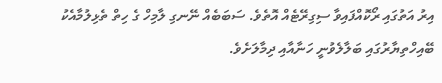އިރު އަތުގައި ރޯކޮއްފައިވާ ސިގިރޭޓެއް އޮތެވެ. ސަބަބެއް ނޭނގި ލާމިހް ގެ ހިތް ތެޅިލުމާއެކު ބޭއިހްތިޔާރުގައި ބަލާލެވުނީ ހަނާއާއި ދިމާލަށެވެ.